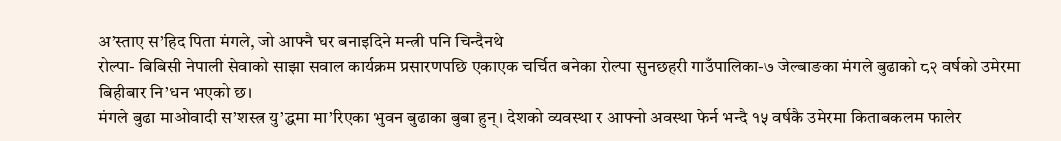अ’स्ताए स’हिद पिता मंगले, जो आफ्नै घर बनाइदिने मन्त्री पनि चिन्दैनथे
रोल्पा- बिबिसी नेपाली सेवाको साझा सवाल कार्यक्रम प्रसारणपछि एकाएक चर्चित बनेका रोल्पा सुनछहरी गाउँपालिका-७ जेल्बाङका मंगले बुढाको ८२ वर्षको उमेरमा बिहीबार नि’धन भएको छ।
मंगले बुढा माओवादी स’शस्त्र यु’द्धमा मा’रिएका भुवन बुढाका बुबा हुन्। देशको व्यवस्था र आफ्नो अवस्था फेर्न भन्दै १५ वर्षकै उमेरमा किताबकलम फालेर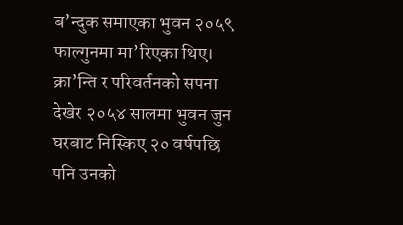ब’न्दुक समाएका भुवन २०५९ फाल्गुनमा मा’रिएका थिए।
क्रा’न्ति र परिवर्तनको सपना देखेर २०५४ सालमा भुवन जुन घरबाट निस्किए २० वर्षपछि पनि उनको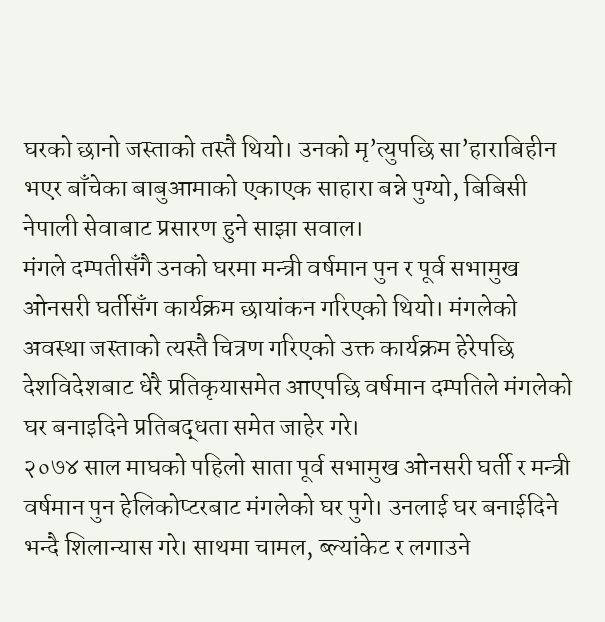घरको छानो जस्ताको तस्तै थियो। उनको मृ’त्युपछि सा’हाराबिहीन भएर बाँचेका बाबुआमाको एकाएक साहारा बन्ने पुग्यो, बिबिसी नेपाली सेवाबाट प्रसारण हुने साझा सवाल।
मंगले दम्पतीसँगै उनको घरमा मन्त्री वर्षमान पुन र पूर्व सभामुख ओनसरी घर्तीसँग कार्यक्रम छायांकन गरिएको थियो। मंगलेको अवस्था जस्ताको त्यस्तै चित्रण गरिएको उक्त कार्यक्रम हेरेपछि देशविदेशबाट धेरै प्रतिकृयासमेत आएपछि वर्षमान दम्पतिले मंगलेको घर बनाइदिने प्रतिबद्धता समेत जाहेर गरे।
२०७४ साल माघको पहिलो साता पूर्व सभामुख ओनसरी घर्ती र मन्त्री वर्षमान पुन हेलिकोप्टरबाट मंगलेको घर पुगे। उनलाई घर बनाईदिने भन्दै शिलान्यास गरे। साथमा चामल, ब्ल्यांकेट र लगाउने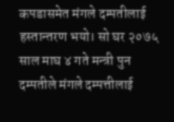कपडासमेत मंगले दम्पतीलाई हस्तान्तरण भयो। सो घर २०७५ साल माघ ४ गते मन्त्री पुन दम्पतीले मंगले दम्पत्तीलाई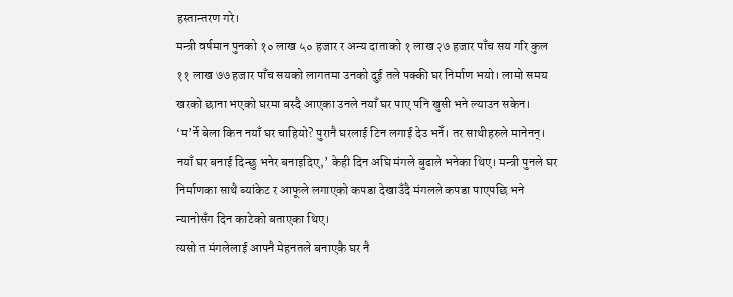हस्तान्तरण गरे।
मन्त्री वर्षमान पुनको १० लाख ५० हजार र अन्य दाताको १ लाख २७ हजार पाँच सय गरि कुल ११ लाख ७७ हजार पाँच सयको लागतमा उनको दुई तले पक्की घर निर्माण भयो। लामो समय खरको छाना भएको घरमा बस्दै आएका उनले नयाँ घर पाए पनि खुसी भने ल्याउन सकेन।
‘म’र्ने बेला किन नयाँ घर चाहियो? पुरानै घरलाई टिन लगाई देउ भनेँ। तर साथीहरुले मानेनन्। नयाँ घर बनाई दिन्छु भनेर बनाइदिए,’ केही दिन अघि मंगले बुढाले भनेका थिए। मन्त्री पुनले घर निर्माणका साथै ब्यांकेट र आफूले लगाएको कपडा देखाउँदै मंगलले कपडा पाएपछि भने न्यानोसँग दिन काटेको बताएका थिए।
त्यसो त मंगलेलाई आफ्नै मेहनतले बनाएकै घर नै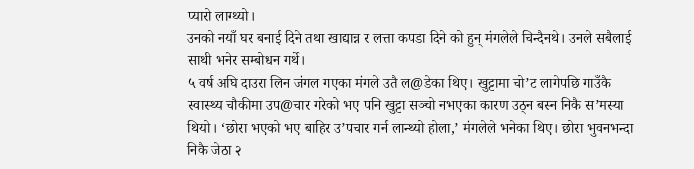प्यारो लाग्थ्यो।
उनको नयाँ घर बनाई दिने तथा खाद्यान्न र लत्ता कपडा दिने को हुन् मंगलेले चिन्दैनथे। उनले सबैलाई साथी भनेर सम्बोधन गर्थे।
५ वर्ष अघि दाउरा लिन जंगल गएका मंगले उतै ल@डेका थिए। खुट्टामा चो’ट लागेपछि गाउँकै स्वास्थ्य चौकीमा उप@चार गरेको भए पनि खुट्टा सञ्चो नभएका कारण उठ्न बस्न निकै स’मस्या थियो। ‘छोरा भएको भए बाहिर उ’पचार गर्न लान्थ्यो होला,’ मंगलेले भनेका थिए। छोरा भुवनभन्दा निकै जेठा २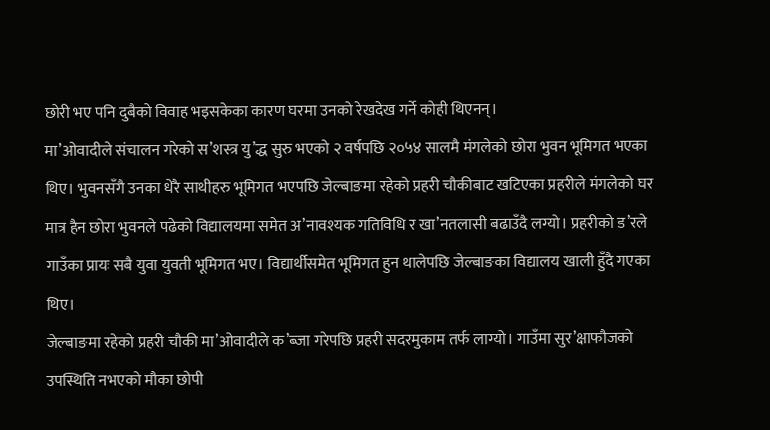छोरी भए पनि दुबैको विवाह भइसकेका कारण घरमा उनको रेखदेख गर्ने कोही थिएनन्।
मा’ओवादीले संचालन गरेको स’शस्त्र यु’द्ध सुरु भएको २ वर्षपछि २०५४ सालमै मंगलेको छोरा भुवन भूमिगत भएका थिए। भुवनसँगै उनका धेरै साथीहरु भूमिगत भएपछि जेल्बाङमा रहेको प्रहरी चौकीबाट खटिएका प्रहरीले मंगलेको घर मात्र हैन छोरा भुवनले पढेको विद्यालयमा समेत अ’नावश्यक गतिविधि र खा’नतलासी बढाउँदै लग्यो। प्रहरीको ड’रले गाउँका प्रायः सबै युवा युवती भूमिगत भए। विद्यार्थीसमेत भूमिगत हुन थालेपछि जेल्बाङका विद्यालय खाली हुँदै गएका थिए।
जेल्बाङमा रहेको प्रहरी चौकी मा’ओवादीले क’ब्जा गरेपछि प्रहरी सदरमुकाम तर्फ लाग्यो। गाउँमा सुर’क्षाफौजको उपस्थिति नभएको मौका छोपी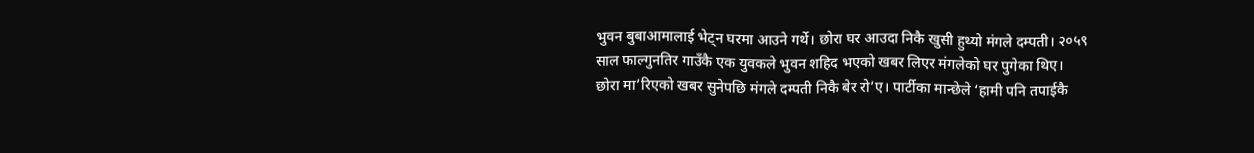भुवन बुबाआमालाई भेट्न घरमा आउने गर्थे। छोरा घर आउदा निकै खुसी हुथ्यो मंगले दम्पती। २०५९ साल फाल्गुनतिर गाउँकै एक युवकले भुवन शहिद भएको खबर लिएर मंगलेको घर पुगेका थिए।
छोरा मा’रिएको खबर सुनेपछि मंगले दम्पती निकै बेर रो’ए। पार्टीका मान्छेले ‘हामी पनि तपाईकै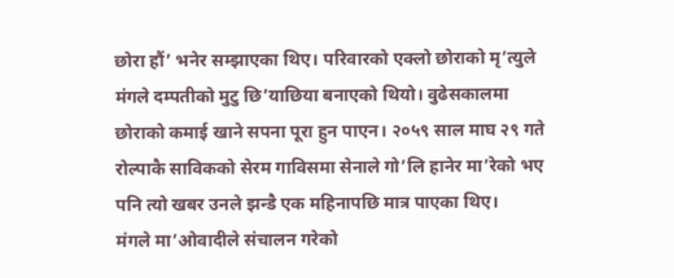छोरा हौं’ भनेर सम्झाएका थिए। परिवारको एक्लो छोराको मृ’त्युले मंगले दम्पतीको मुटु छि’याछिया बनाएको थियो। वुढेसकालमा छोराको कमाई खाने सपना पूरा हुन पाएन। २०५९ साल माघ २९ गते रोल्पाकै साविकको सेरम गाविसमा सेनाले गो’लि हानेर मा’रेको भए पनि त्यो खबर उनले झन्डै एक महिनापछि मात्र पाएका थिए।
मंगले मा’ओवादीले संचालन गरेको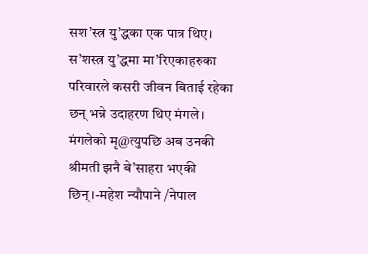सश’स्त्र यु’द्धका एक पात्र थिए। स’शस्त्र यु’द्धमा मा’रिएकाहरुका परिवारले कसरी जीवन बिताई रहेका छन् भन्ने उदाहरण थिए मंगले। मंगलेको मृ@त्युपछि अब उनकी श्रीमती झनै बे’साहरा भएकी छिन्।-महेश न्यौपाने /नेपाल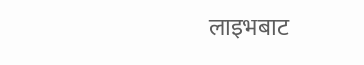लाइभबाट